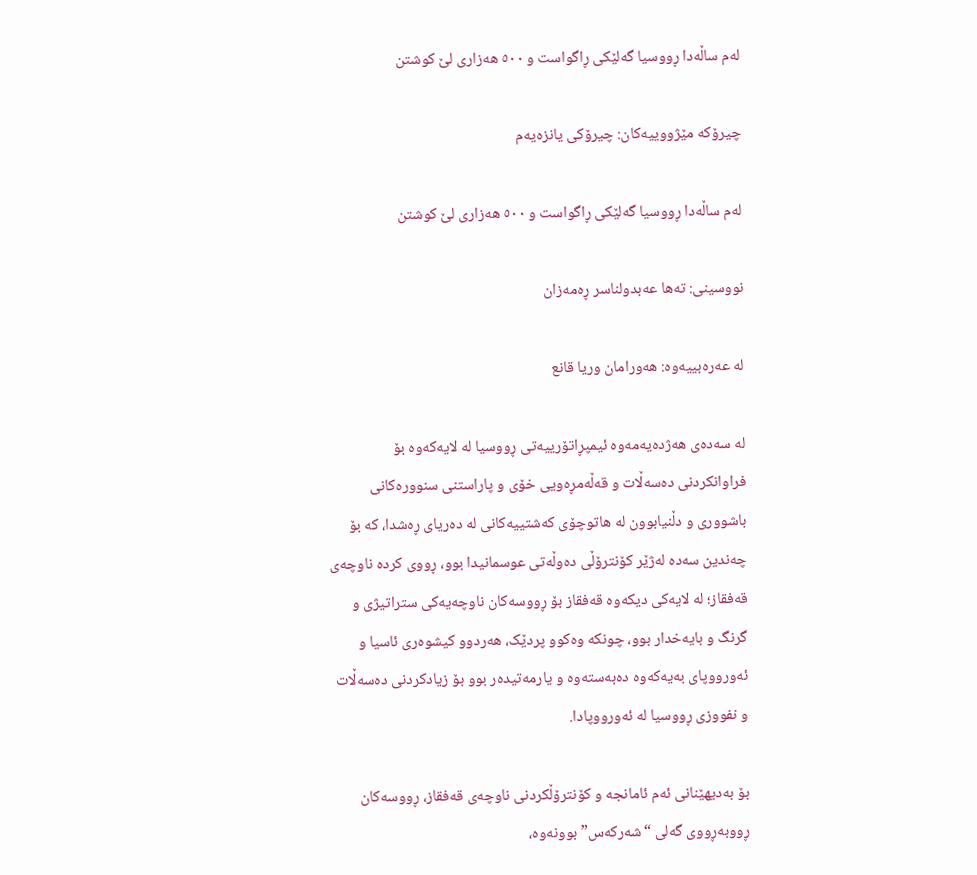لەم ساڵەدا ڕووسیا گەلێکی ڕاگواست و ٥٠٠ هەزاری لێ کوشتن

چیرۆکە مێژووییەکان: چیرۆکی یانزەیەم

لەم ساڵەدا ڕووسیا گەلێکی ڕاگواست و ٥٠٠ هەزاری لێ کوشتن

نووسینی: تەها عەبدولناسر ڕەمەزان

لە عەرەبییەوە: هەورامان وریا قانع

لە سەدەی هەژدەیەمەوە ئیمپڕاتۆرییەتی ڕووسیا لە لایەکەوە بۆ فراوانکردنی دەسەڵات و قەڵەمڕەویی خۆی و پاراستنی سنوورەکانی باشووری و دڵنیابوون لە هاتوچۆی کەشتییەکانی لە دەریای ڕەشدا، کە بۆ چەندین سەدە لەژێر کۆنترۆڵی دەوڵەتی عوسمانیدا بوو، ڕووی کردە ناوچەی قەفقاز؛ لە لایەکی دیکەوە قەفقاز بۆ ڕووسەکان ناوچەیەکی ستراتیژی و گرنگ و بایەخدار بوو، چونکە وەکوو پردێک، هەردوو کیشوەری ئاسیا و ئەورووپای بەیەکەوە دەبەستەوە و یارمەتیدەر بوو بۆ زیادکردنی دەسەڵات و نفووزی ڕووسیا لە ئەورووپادا.

بۆ بەدیهێنانی ئەم ئامانجە و کۆنترۆڵکردنی ناوچەی قەفقاز، ڕووسەکان ڕووبەڕووی گەلی “شەرکەس” بوونەوە،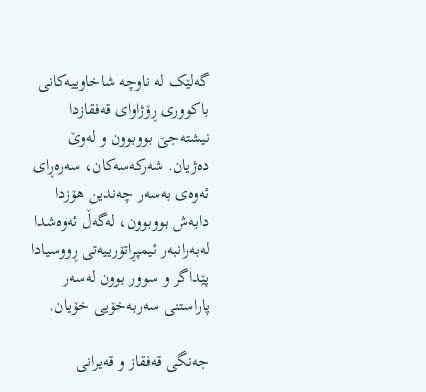گەلێک لە ناوچە شاخاوییەکانی باکووری ڕۆژاوای قەفقازدا نیشتەجێ بووبوون و لەوێ دەژیان. شەرکەسەکان، سەرەڕای ئەوەی بەسەر چەندین هۆزدا دابەش بووبوون، لەگەڵ ئەوەشدا لەبەرانبەر ئیمپڕاتۆرییەتی ڕووسیادا پێداگر و سوور بوون لەسەر پاراستنی سەربەخۆیی خۆیان.

جەنگی قەفقاز و قەیرانی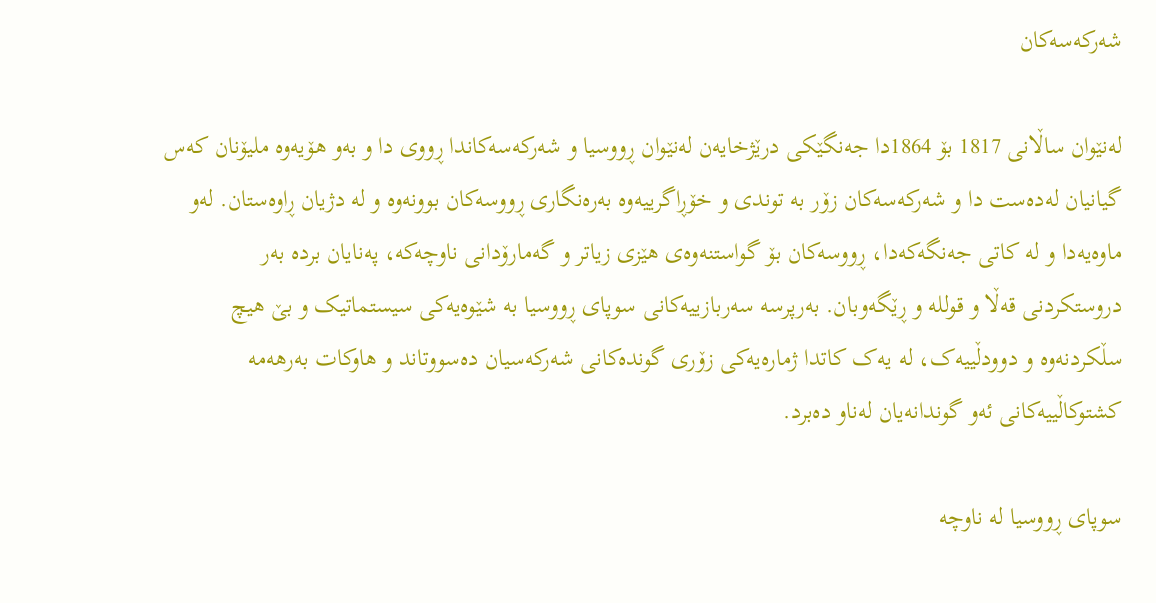شەرکەسەکان

لەنێوان ساڵانی 1817 بۆ 1864دا جەنگێکی درێژخایەن لەنێوان ڕووسیا و شەرکەسەکاندا ڕووی دا و بەو هۆیەوه‌ ملیۆنان کەس گیانیان لەدەست دا و شەرکەسەکان زۆر بە توندی و خۆڕاگرییەوە بەرەنگاری ڕووسەکان بوونەوە و لە دژیان ڕاوەستان. لەو ماوەیەدا و لە کاتی جەنگەکەدا، ڕووسەکان بۆ گواستنەوەی هێزی زیاتر و گەمارۆدانی ناوچەکە، پەنایان بردە بەر دروستکردنی قەڵا و قوللە و ڕێگەوبان. بەرپرسە سەربازییەکانی سوپای ڕووسیا بە شێوەیەکی سیستماتیک و بێ هیچ سڵکردنەوە و دوودڵییەک، لە یەک کاتدا ژمارەیەکی زۆری گوندەکانی شەرکەسیان دەسووتاند و هاوکات بەرهەمە کشتوکاڵییەکانی ئەو گوندانەیان لەناو دەبرد.

سوپای ڕووسیا لە ناوچە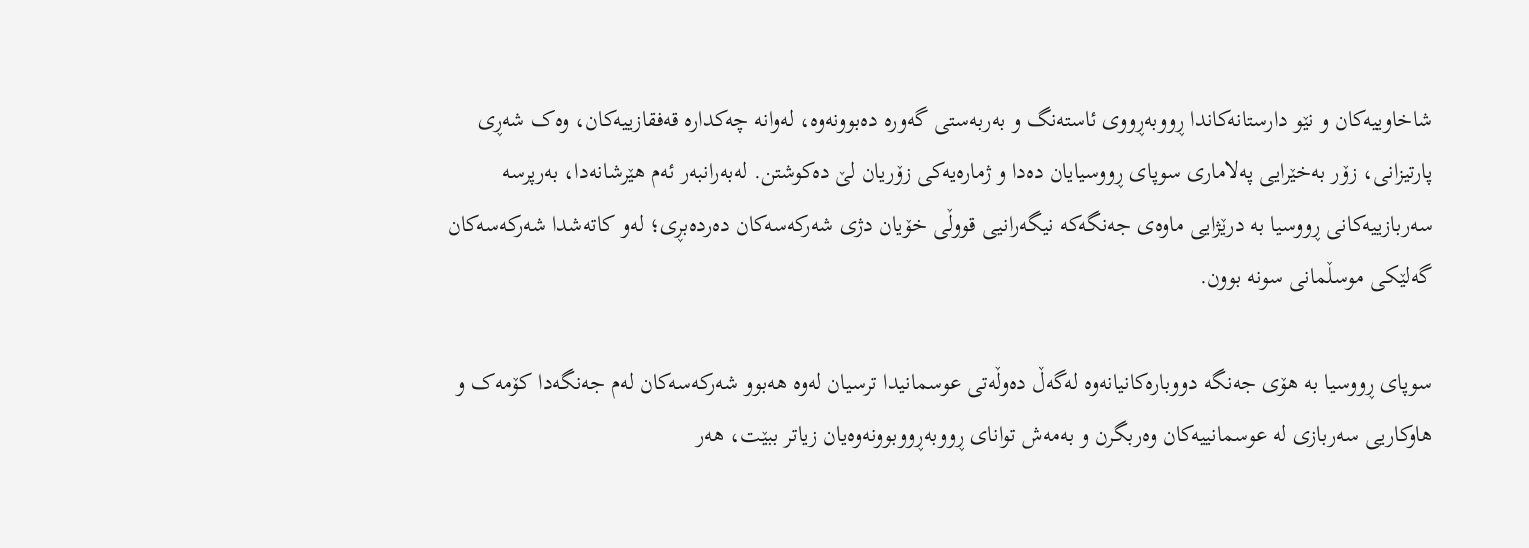شاخاوییەکان و نێو دارستانەکاندا ڕووبەڕووی ئاستەنگ و بەربەستی گەورە دەبوونەوە، لەوانە چەکدارە قەفقازییەکان، وەک شەڕی پارتیزانی، زۆر بەخێرایی پەلاماری سوپای ڕووسیایان دەدا و ژمارەیەکی زۆریان لێ دەکوشتن. لەبەرانبەر ئەم هێرشانەدا، بەرپرسە سەربازییەکانی ڕووسیا بە درێژایی ماوەی جەنگەکە نیگەرانیی قووڵی خۆیان دژی شەرکەسەکان دەردەبڕی؛ لەو کاتەشدا شەرکەسەکان گەلێکی موسڵمانی سونە بوون.

سوپای ڕووسیا بە هۆی جەنگە دووبارەکانیانەوە لەگەڵ دەوڵەتی عوسمانیدا ترسیان لەوە هەبوو شەرکەسەکان لەم جەنگەدا کۆمەک و هاوکاریی سەربازی لە عوسمانییەکان وەربگرن و بەمەش توانای ڕووبەڕووبوونەوەیان زیاتر ببێت، هەر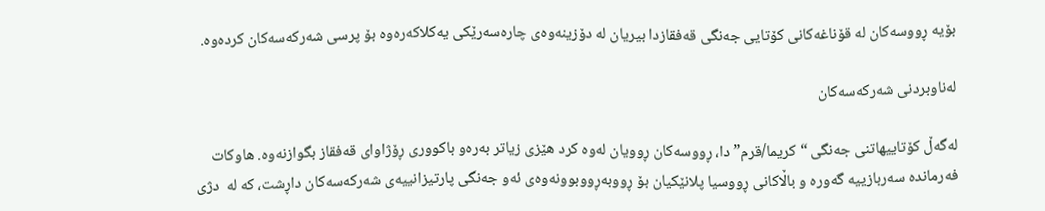بۆیە ڕووسەکان لە قۆناغەکانی کۆتایی جەنگی قەفقازدا بیریان لە دۆزینەوەی چارەسەرێکی یەکلاکەرەوە بۆ پرسی شەرکەسەکان کردەوە.

لەناوبردنی شەرکەسەکان

لەگەڵ کۆتاییهاتنی جەنگی “کریما/قرم”دا، ڕووسەکان ڕوویان لەوە کرد هێزی زیاتر بەرەو باکووری ڕۆژاوای قەفقاز بگوازنەوە. هاوکات فەرماندە سەربازییە گەورە و باڵاکانی ڕووسیا پلانێکیان بۆ ڕووبەڕووبوونەوەی ئەو جەنگی پارتیزانییەی شەرکەسەکان داڕشت، کە لە  دژی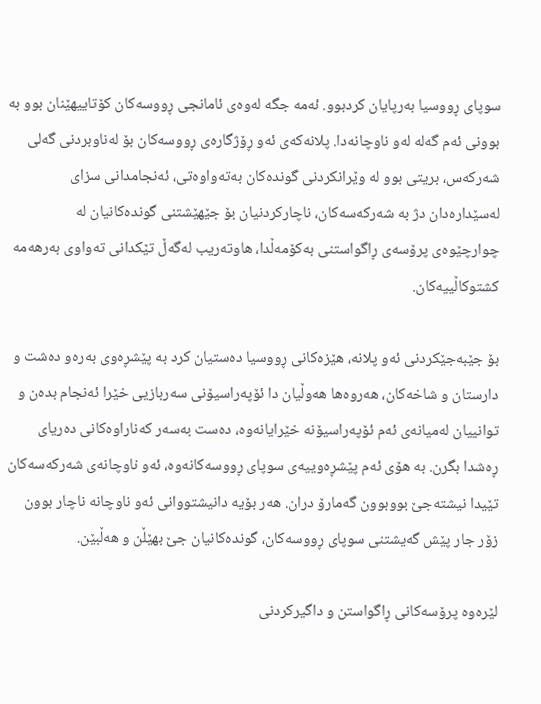سوپای ڕووسیا بەرپایان کردبوو. ئەمە جگە لەوەی ئامانجی ڕووسەکان کۆتاییهێنان بوو بە بوونی ئەم گەلە لەو ناوچانەدا. پلانەکەی ئەو ڕۆژگارەی ڕووسەکان بۆ لەناوبردنی گەلی شەرکەس، بریتی بوو لە وێرانکردنی گوندەکان بەتەواوەتی، ئەنجامدانی سزای لەسێدارەدان دژ بە شەرکەسەکان، ناچارکردنیان بۆ جێهێشتنی گوندەکانیان لە چوارچێوەی پرۆسەی ڕاگواستنی بەکۆمەڵدا، هاوتەریب لەگەڵ تێکدانی تەواوی بەرهەمە کشتوکاڵییەکان.

بۆ جێبەجێکردنی ئەو پلانە، هێزەکانی ڕووسیا دەستیان کرد بە پێشڕەوی بەرەو دەشت و دارستان و شاخەکان، هەروەها هەوڵیان دا ئۆپەراسیۆنی سەربازیی خێرا ئەنجام بدەن و توانییان لەمیانەی ئەم ئۆپەراسیۆنە خێرایانەوە، دەست بەسەر کەناراوەکانی دەریای ڕەشدا بگرن. بە هۆی ئەم پێشڕەوییەی سوپای ڕووسەکانەوە، ئەو ناوچانەی شەرکەسەکان تێیدا نیشتەجێ بووبوون گەمارۆ دران. هەر بۆیە دانیشتووانی ئەو ناوچانە ناچار بوون زۆر جار پێش گەیشتنی سوپای ڕووسەکان، گوندەکانیان جێ بهێڵن و هەڵبێن.

لێرەوە پرۆسەکانی ڕاگواستن و داگیرکردنی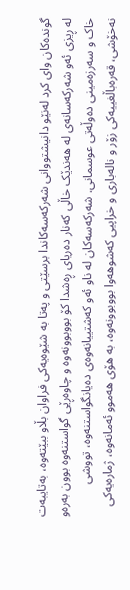گوندەکان وای کرد لەنێو دانیشتووانی شەرکەسەکاندا برسێتی و پەتا بە شێوەیەکی فراوان بڵاو ببێتەوە، بەتایبەت لە ڕیزی ئەو شەرکەسانەی لە هەندێک خاڵی کەنار دەریای ڕەشدا کۆ بووبوونەوە و چاوەڕێی گواستنەوە بوون بەرەو خاک و سەرزەمینی دەوڵەتی عوسمانی. شەرکەسەکان لە ناو ئەو کەشتییانەوەی دەیانگواستنەوە، تووشی نەخۆشی، قەرەباڵغییەکی زۆر و نالەباری و خراپیی کەشوهەوا بووبوونەوە، بە هۆی هەموو ئەمانەوە، ژمارەیەکی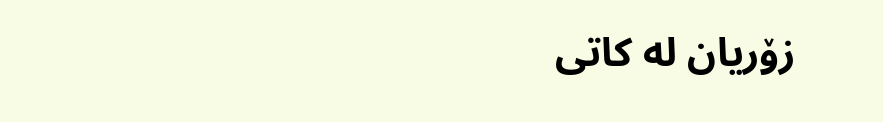زۆریان لە کاتی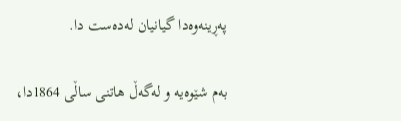پەڕینەوەدا گیانیان لەدەست دا.

بەم شێوەیە و لەگەڵ هاتنی ساڵی 1864دا،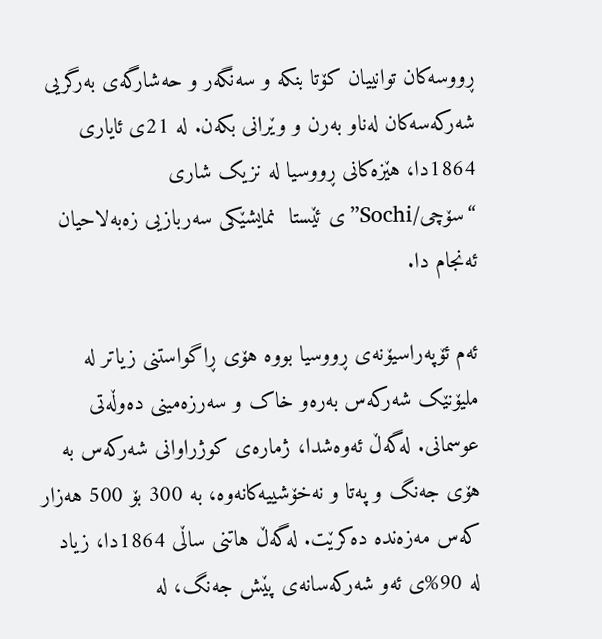ڕووسەکان توانییان کۆتا بنکە و سەنگەر و حەشارگەی بەرگریی شەرکەسەکان لەناو بەرن و وێرانی بکەن. لە 21ی ئایاری 1864دا، هێزەکانی ڕووسیا لە نزیک شاری “سۆچی/Sochi”ی ئێستا  نمایشێکی سەربازیی زەبەلاحیان ئەنجام دا.

ئەم ئۆپەراسیۆنەی ڕووسیا بووە هۆی ڕاگواستنی زیاتر لە ملیۆنێک شەرکەس بەرەو خاک و سەرزەمینی دەوڵەتی عوسمانی. لەگەڵ ئەوەشدا، ژمارەی کوژراوانی شەرکەس بە هۆی جەنگ و پەتا و نەخۆشییەکانەوە، بە 300 بۆ 500 هەزار کەس مەزەندە دەکرێت. لەگەڵ هاتنی ساڵی 1864دا، زیاد لە 90%ی ئەو شەرکەسانەی پێش جەنگ، لە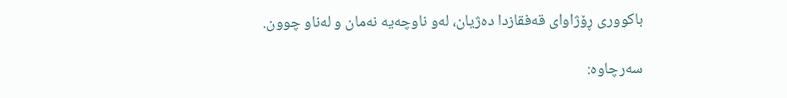باکووری ڕۆژاوای قەفقازدا دەژیان، لەو ناوچەیە نەمان و لەناو چوون.

سەرچاوە: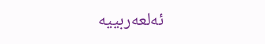ئەلعەربییە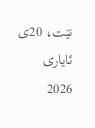نێت، 20ی ئایاری 2026